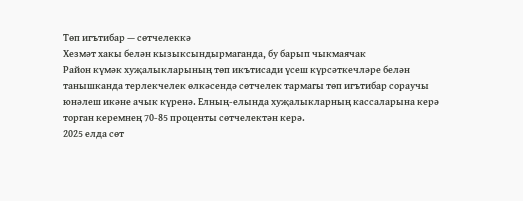Төп игътибар — сөтчелеккә
Хезмәт хакы белән кызыксындырмаганда, бу барып чыкмаячак
Район күмәк хуҗалыкларының төп икътисади үсеш күрсәткечләре белән танышканда терлекчелек өлкәсендә сөтчелек тармагы төп игътибар сораучы юнәлеш икәне ачык күренә. Елның-елында хуҗалыкларның кассаларына керә торган керемнең 70-85 проценты сөтчелектән керә.
2025 елда сөт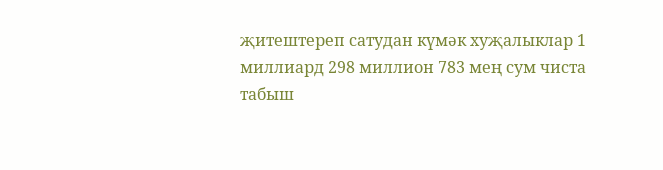җитештереп сатудан күмәк хуҗалыклар 1 миллиард 298 миллион 783 мең сум чиста табыш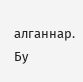алганнар. Бу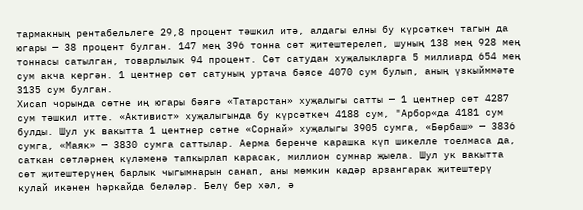тармакның рентабельлеге 29,8 процент тәшкил итә, алдагы елны бу күрсәткеч тагын да югары — 38 процент булган. 147 мең 396 тонна сөт җитештерелеп, шуның 138 мең 928 мең тоннасы сатылган, товарлылык 94 процент. Сөт сатудан хуҗалыкларга 5 миллиард 654 мең сум акча кергән. 1 центнер сөт сатуның уртача бәясе 4070 сум булып, аның үзкыйммәте 3135 сум булган.
Хисап чорында сөтне иң югары бәягә «Татарстан» хуҗалыгы сатты — 1 центнер сөт 4287 сум тәшкил итте. «Активист» хуҗалыгында бу күрсәткеч 4188 сум, "Арбор«да 4181 сум булды. Шул ук вакытта 1 центнер сөтне «Сорнай» хуҗалыгы 3905 сумга, «Бөрбаш» — 3836 сумга, «Маяк» — 3830 сумга саттылар. Аерма беренче карашка күп шикелле тоелмаса да, саткан сөтләрнең күләменә тапкырлап карасак, миллион сумнар җыела. Шул ук вакытта сөт җитештерүнең барлык чыгымнарын санап, аны мөмкин кадәр арзангарак җитештерү кулай икәнен һәркайда беләләр. Белү бер хәл, ә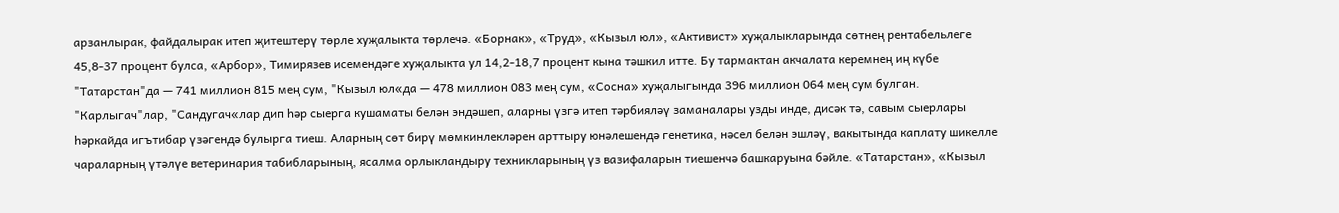арзанлырак, файдалырак итеп җитештерү төрле хуҗалыкта төрлечә. «Борнак», «Труд», «Кызыл юл», «Активист» хуҗалыкларында сөтнең рентабельлеге 45,8-37 процент булса, «Арбор», Тимирязев исемендәге хуҗалыкта ул 14,2-18,7 процент кына тәшкил итте. Бу тармактан акчалата керемнең иң күбе "Татарстан"да — 741 миллион 815 мең сум, "Кызыл юл«да — 478 миллион 083 мең сум, «Сосна» хуҗалыгында 396 миллион 064 мең сум булган.
"Карлыгач"лар, "Сандугач«лар дип һәр сыерга кушаматы белән эндәшеп, аларны үзгә итеп тәрбияләү заманалары узды инде, дисәк тә, савым сыерлары һәркайда игътибар үзәгендә булырга тиеш. Аларның сөт бирү мөмкинлекләрен арттыру юнәлешендә генетика, нәсел белән эшләү, вакытында каплату шикелле чараларның үтәлүе ветеринария табибларының, ясалма орлыкландыру техникларының үз вазифаларын тиешенчә башкаруына бәйле. «Татарстан», «Кызыл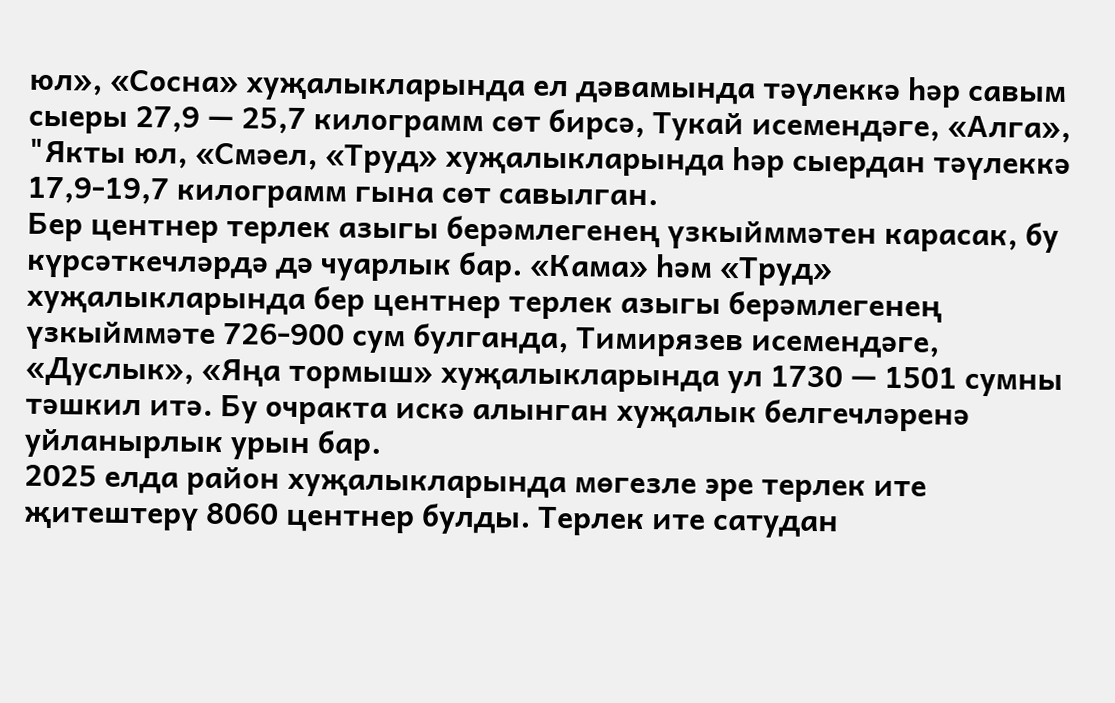юл», «Сосна» хуҗалыкларында ел дәвамында тәүлеккә һәр савым сыеры 27,9 — 25,7 килограмм сөт бирсә, Тукай исемендәге, «Алга», "Якты юл, «Смәел, «Труд» хуҗалыкларында һәр сыердан тәүлеккә 17,9-19,7 килограмм гына сөт савылган.
Бер центнер терлек азыгы берәмлегенең үзкыйммәтен карасак, бу күрсәткечләрдә дә чуарлык бар. «Кама» һәм «Труд» хуҗалыкларында бер центнер терлек азыгы берәмлегенең үзкыйммәте 726-900 сум булганда, Тимирязев исемендәге, «Дуслык», «Яңа тормыш» хуҗалыкларында ул 1730 — 1501 сумны тәшкил итә. Бу очракта искә алынган хуҗалык белгечләренә уйланырлык урын бар.
2025 елда район хуҗалыкларында мөгезле эре терлек ите җитештерү 8060 центнер булды. Терлек ите сатудан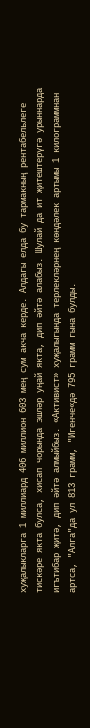хуҗалыкларга 1 миллиард 406 миллион 603 мең сум акча керде. Алдагы елда бу тармакның рентабельлеге тискәре якта булса, хисап чорында эшләр уңай якта, дип әйтә алабыз. Шулай да ит җитештерүгә урыннарда игътибар җитә, дип әйтә алмыйбыз. «Активист» хуҗалыгында терлекләрнең көндәлек артымы 1 килограммнан артса, "Алга"да ул 813 грамм, "Игенче«дә 795 грамм гына булды.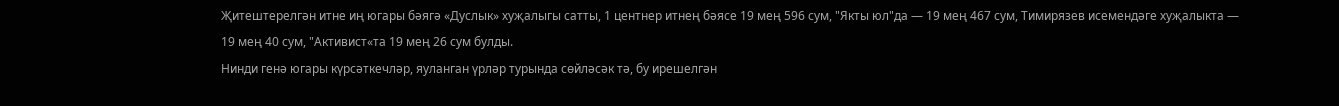Җитештерелгән итне иң югары бәягә «Дуслык» хуҗалыгы сатты, 1 центнер итнең бәясе 19 мең 596 сум, "Якты юл"да — 19 мең 467 сум, Тимирязев исемендәге хуҗалыкта — 19 мең 40 сум, "Активист«та 19 мең 26 сум булды.
Нинди генә югары күрсәткечләр, яуланган үрләр турында сөйләсәк тә, бу ирешелгән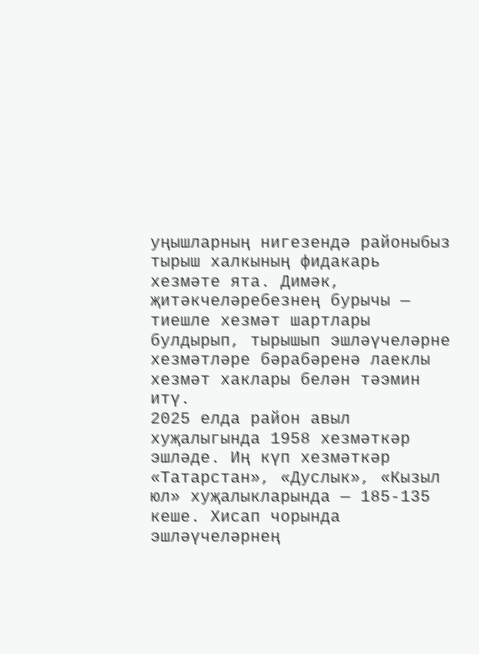уңышларның нигезендә районыбыз тырыш халкының фидакарь хезмәте ята. Димәк, җитәкчеләребезнең бурычы — тиешле хезмәт шартлары булдырып, тырышып эшләүчеләрне хезмәтләре бәрабәренә лаеклы хезмәт хаклары белән тәэмин итү.
2025 елда район авыл хуҗалыгында 1958 хезмәткәр эшләде. Иң күп хезмәткәр «Татарстан», «Дуслык», «Кызыл юл» хуҗалыкларында — 185-135 кеше. Хисап чорында эшләүчеләрнең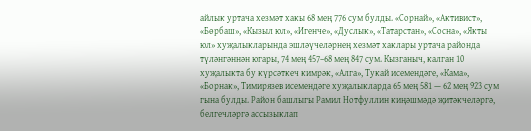айлык уртача хезмәт хакы 68 мең 776 сум булды. «Сорнай», «Активист», «Бөрбаш», «Кызыл юл», «Игенче», «Дуслык», «Татарстан», «Сосна», «Якты юл» хуҗалыкларында эшләүчеләрнең хезмәт хаклары уртача районда түләнгәннән югары, 74 мең 457–68 мең 847 сум. Кызганыч, калган 10 хуҗалыкта бу күрсәткеч кимрәк, «Алга», Тукай исемендәге, «Кама», «Борнак», Тимирязев исемендәге хуҗалыкларда 65 мең 581 — 62 мең 923 сум гына булды. Район башлыгы Рамил Нотфуллин киңәшмәдә җитәкчеләргә, белгечләргә ассызыклап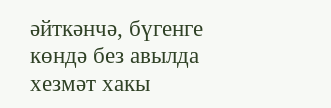әйткәнчә, бүгенге көндә без авылда хезмәт хакы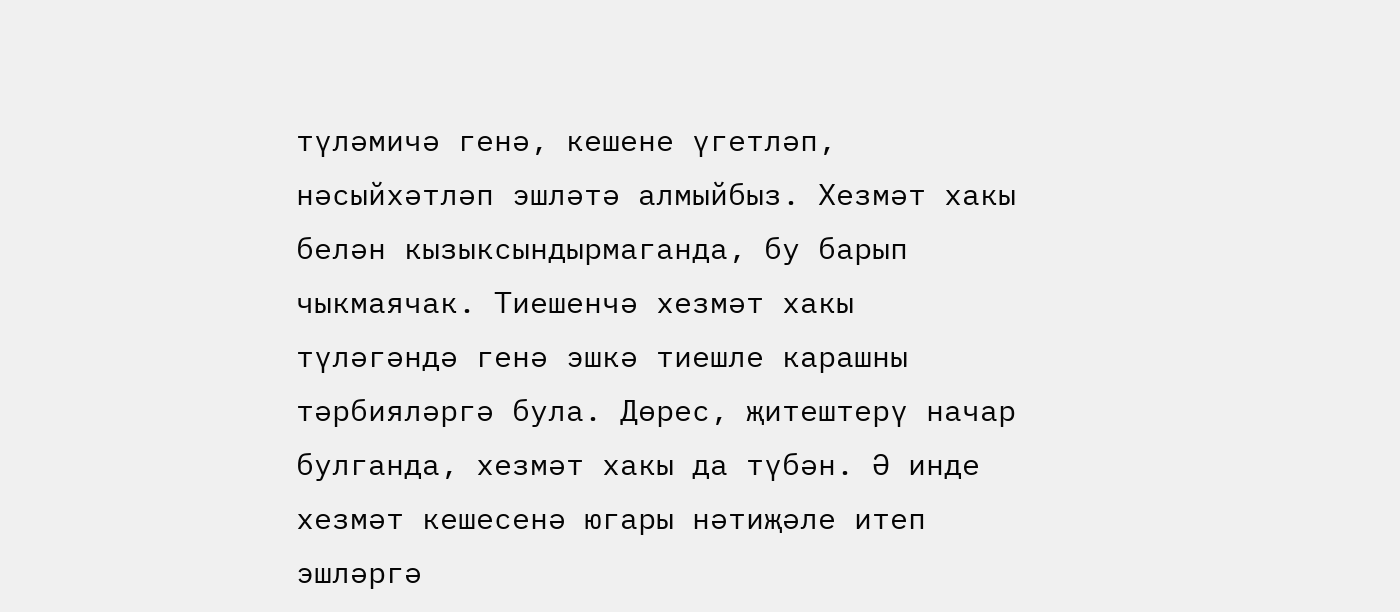түләмичә генә, кешене үгетләп, нәсыйхәтләп эшләтә алмыйбыз. Хезмәт хакы белән кызыксындырмаганда, бу барып чыкмаячак. Тиешенчә хезмәт хакы түләгәндә генә эшкә тиешле карашны тәрбияләргә була. Дөрес, җитештерү начар булганда, хезмәт хакы да түбән. Ә инде хезмәт кешесенә югары нәтиҗәле итеп эшләргә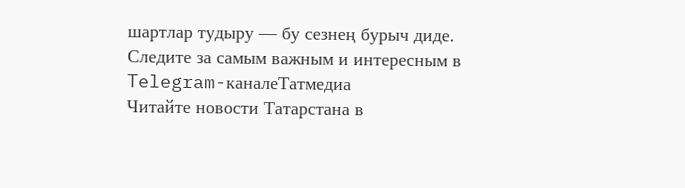шартлар тудыру — бу сезнең бурыч диде.
Следите за самым важным и интересным в Telegram-каналеТатмедиа
Читайте новости Татарстана в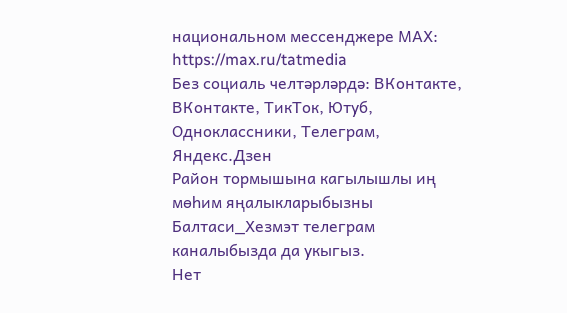национальном мессенджере MАХ: https://max.ru/tatmedia
Без социаль челтәрләрдә: ВКонтакте, ВКонтакте, ТикТок, Ютуб, Одноклассники, Телеграм, Яндекс.Дзен
Район тормышына кагылышлы иң мөһим яңалыкларыбызны Балтаси_Хезмэт телеграм каналыбызда да укыгыз.
Нет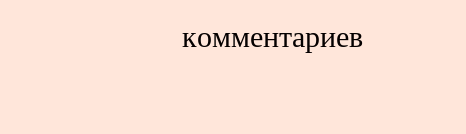комментариев